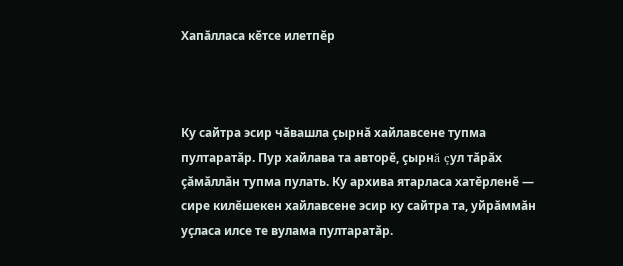Хапăлласа кĕтсе илетпĕр



Ку сайтра эсир чăвашла çырнă хайлавсене тупма пултаратăр. Пур хайлава та авторĕ, çырнă çул тăрăх çăмăллăн тупма пулать. Ку архива ятарласа хатĕрленĕ — сире килĕшекен хайлавсене эсир ку сайтра та, уйрăммăн уçласа илсе те вулама пултаратăр.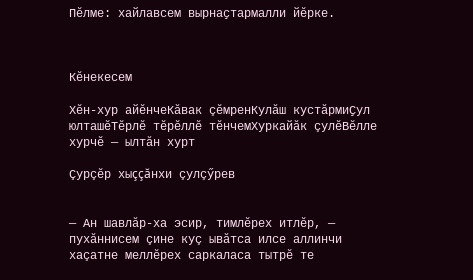Пӗлме: хайлавсем вырнаҫтармалли йӗрке.



Кĕнекесем

Хĕн-хур айĕнчеКăвак çĕмренКулăш кустăрмиҪул юлташӗТĕрлĕ тĕрĕллĕ тĕнчемХуркайăк çулĕВĕлле хурчĕ — ылтăн хурт

Çурçĕр хыççăнхи çулçӳрев


— Ан шавлăр-ха эсир, тимлĕрех итлĕр, — пухăннисем çине куç ывăтса илсе аллинчи хаçатне меллĕрех саркаласа тытрĕ те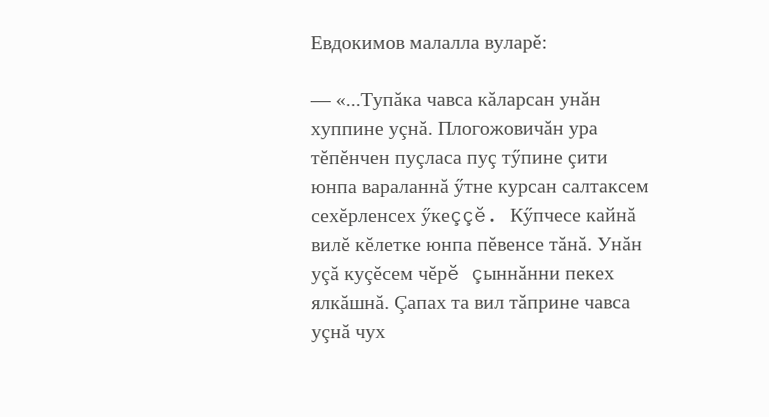Евдокимов малалла вуларĕ:

— «...Тупăка чавса кăларсан унăн хуппине уçнă. Плогожовичăн ура тĕпĕнчен пуçласа пуç тӳпине çити юнпа вараланнă ӳтне курсан салтаксем сехĕрленсех ӳкеççĕ. Кӳпчесе кайнă вилĕ кĕлетке юнпа пĕвенсе тăнă. Унăн уçă куçĕсем чĕрĕ çыннăнни пекех ялкăшнă. Çапах та вил тăприне чавса уçнă чух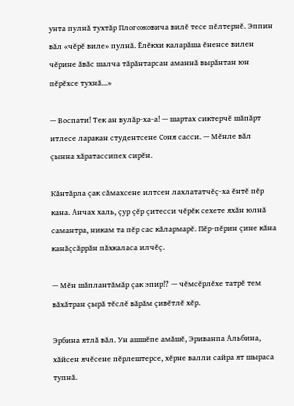унта пулнă тухтăр Плогожовича вилĕ тесе пĕлтернĕ. Эппин вăл «чĕрĕ виле» пулнă. Ĕлĕкхи каларăша ĕненсе вилен чĕрине ăвăс шалча тăрăнтарсан аманнă вырăнтан юн пĕрĕхсе тухнă...»

— Воспати! Тек ан вулăр-ха-а! — шартах сиктерчĕ шăпăрт итлесе ларакан студентсене Соня сасси. — Мĕнле вăл çынна хăратассипех сирĕн.

Кăнтăрла çак сăмахсене илтсен лахлататчĕç-ха ĕнтĕ пĕр кана. Анчах халь, çур çĕр çитесси чĕрĕк сехете яхăн юлнă самантра, никам та пĕр сас кăлармарĕ. Пĕр-пĕрин çине кăна канăçсăррăн пăхкаласа илчĕç.

— Мĕн шăплантăмăр çак эпир!? — чĕмсĕрлĕхе татрĕ тем вăхăтран çырă тĕслĕ вăрăм çивĕтлĕ хĕр.

Эрбина ятлă вăл. Ун ашшĕпе амăшĕ, Эриванпа Альбина, хăйсен ячĕсене пĕрлештерсе, хĕрне валли сайра ят шыраса тупнă.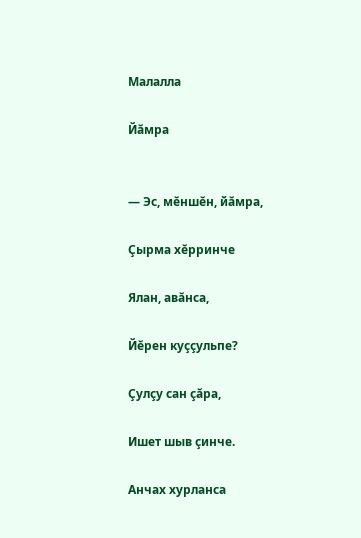Малалла

Йăмра


— Эс, мĕншĕн, йăмра,

Çырма хĕрринче

Ялан, авăнса,

Йĕрен куççульпе?

Çулçу сан çăра,

Ишет шыв çинче.

Анчах хурланса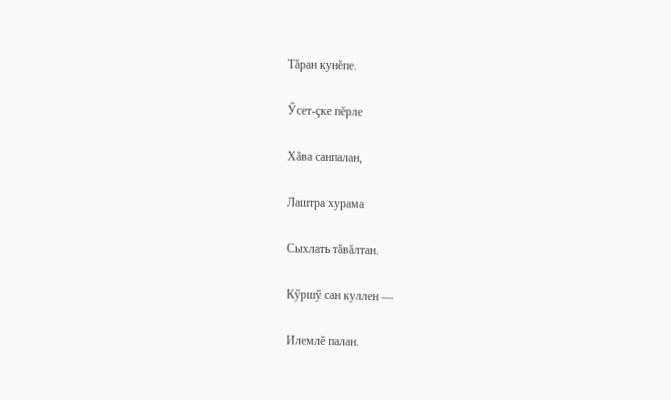Тăран кунĕпе.

Ӳсет-çке пĕрле

Хăва санпалан,

Лаштра хурама

Сыхлать тăвăлтан.

Кӳршӳ сан куллен —

Илемлĕ палан.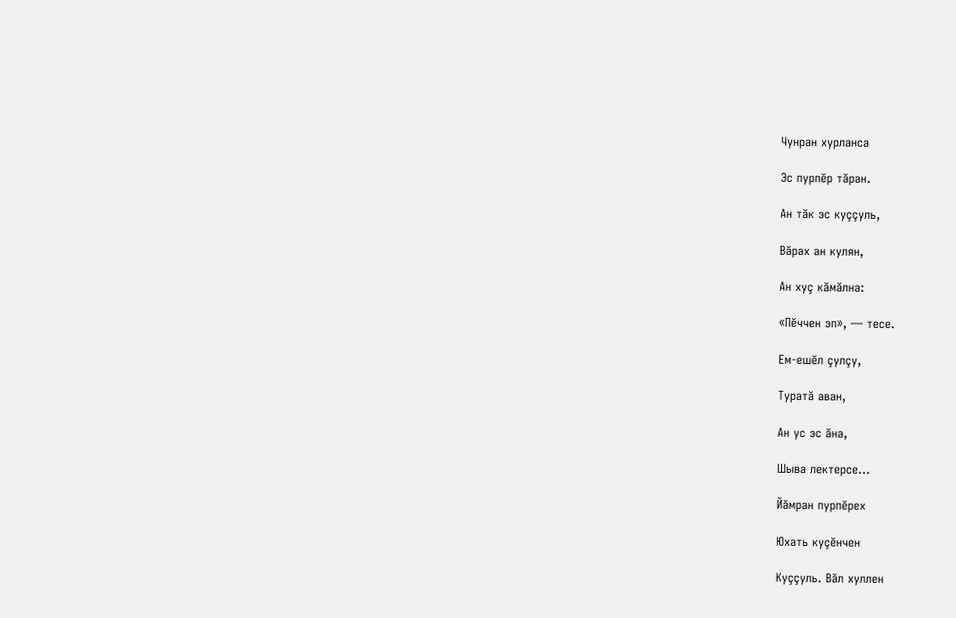Чунран хурланса

Эс пурпĕр тăран.

Ан тăк эс куççуль,

Вăрах ан кулян,

Ан хуç кăмăлна:

«Пĕччен эп», — тесе.

Ем-ешĕл çулçу,

Туратă аван,

Ан ус эс ăна,

Шыва лектерсе...

Йăмран пурпĕрех

Юхать куçĕнчен

Куççуль. Вăл хуллен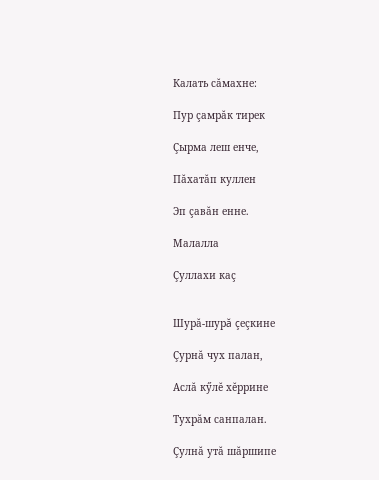Калать сăмахне:

Пур çамрăк тирек

Çырма леш енче,

Пăхатăп куллен

Эп çавăн енне.

Малалла

Çуллахи каç


Шурă-шурă çеçкине

Çурнă чух палан,

Аслă кӳлĕ хĕррине

Тухрăм санпалан.

Çулнă утă шăршипе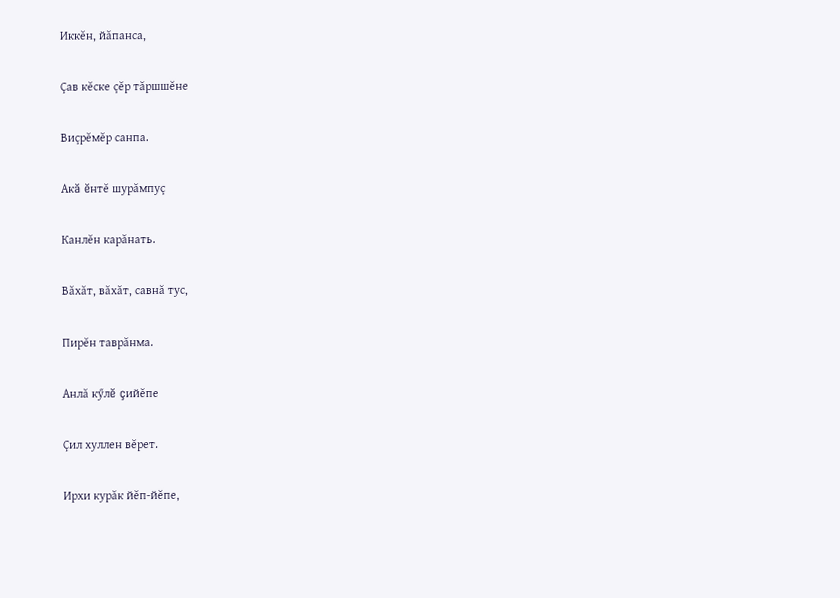Иккĕн, йăпанса,

Çав кĕске çĕр тăршшĕне

Виçрĕмĕр санпа.

Акă ĕнтĕ шурăмпуç

Канлĕн карăнать.

Вăхăт, вăхăт, савнă тус,

Пирĕн таврăнма.

Анлă кӳлĕ çийĕпе

Çил хуллен вĕрет.

Ирхи курăк йĕп-йĕпе,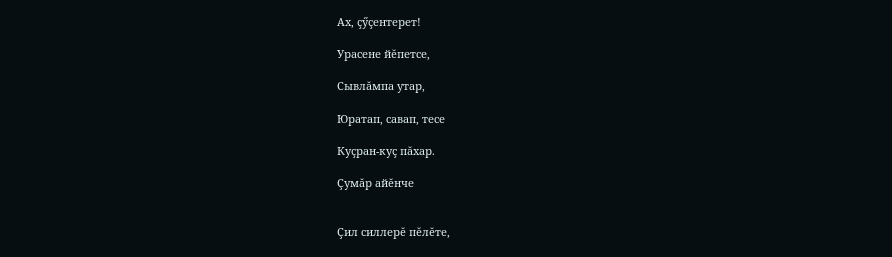Ах, çӳçентерет!

Урасене йĕпетсе,

Сывлăмпа утар,

Юратап, савап, тесе

Куçран-куç пăхар.

Çумăр айĕнче


Çил силлерĕ пĕлĕте,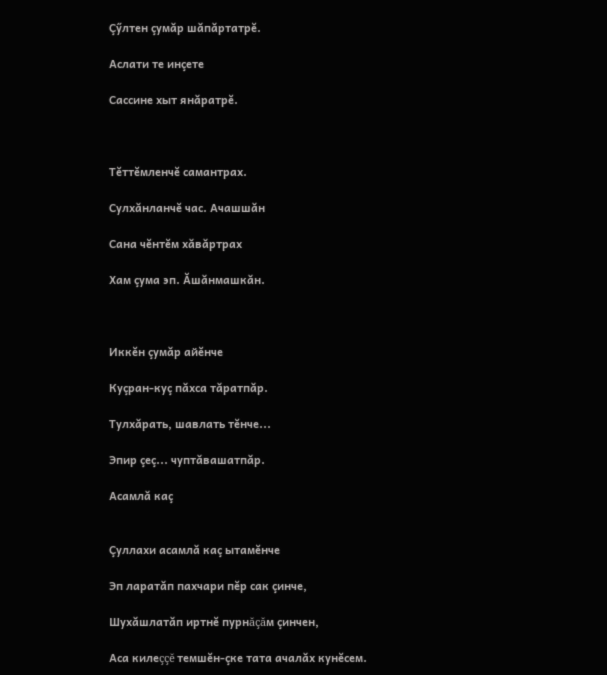Çӳлтен çумăр шăпăртатрĕ.

Аслати те инçете

Сассине хыт янăратрĕ.



Тĕттĕмленчĕ самантрах.

Сулхăнланчĕ час. Ачашшăн

Сана чĕнтĕм хăвăртрах

Хам çума эп. Ăшăнмашкăн.



Иккĕн çумăр айĕнче

Куçран-куç пăхса тăратпăр.

Тулхăрать, шавлать тĕнче...

Эпир çеç... чуптăвашатпăр.

Асамлă каç


Çуллахи асамлă каç ытамĕнче

Эп ларатăп пахчари пĕр сак çинче,

Шухăшлатăп иртнĕ пурнăçăм çинчен,

Аса килеççĕ темшĕн-çке тата ачалăх кунĕсем.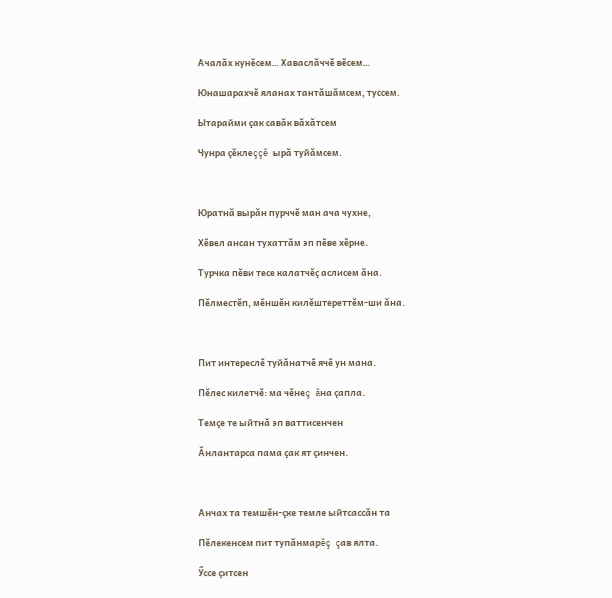Ачалăх кунĕсем… Хаваслăччĕ вĕсем…

Юнашарахчĕ яланах тантăшăмсем, туссем.

Ытарайми çак савăк вăхăтсем

Чунра çĕклеççĕ ырă туйăмсем.



Юратнă вырăн пурччĕ ман ача чухне,

Хĕвел ансан тухаттăм эп пĕве хĕрне.

Турчка пĕви тесе калатчĕç аслисем ăна.

Пĕлместĕп, мĕншĕн килĕштереттĕм-ши ăна.



Пит интереслĕ туйăнатчĕ ячĕ ун мана.

Пĕлес килетчĕ: ма чĕнеç ăна çапла.

Темçе те ыйтнă эп ваттисенчен

Ăнлантарса пама çак ят çинчен.



Анчах та темшĕн-çке темле ыйтсассăн та

Пĕлекенсем пит тупăнмарĕç çав ялта.

Ӳссе çитсен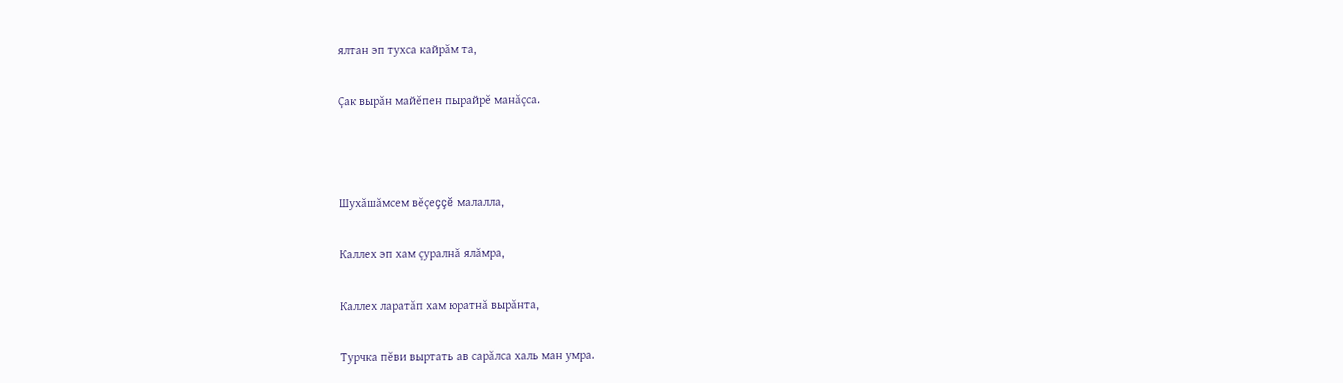ялтан эп тухса кайрăм та,

Çак вырăн майĕпен пырайрĕ манăçса.



Шухăшăмсем вĕçеççĕ малалла,

Каллех эп хам çуралнă ялăмра,

Каллех ларатăп хам юратнă вырăнта,

Турчка пĕви выртать ав сарăлса халь ман умра.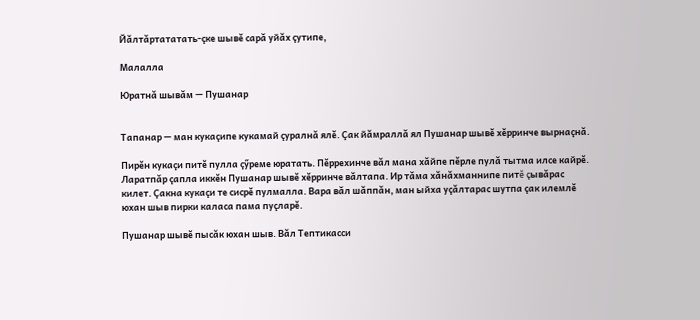Йăлтăртататать-çке шывĕ сарă уйăх çутипе,

Малалла

Юратнă шывăм — Пушанар


Тапанар — ман кукаçипе кукамай çуралнă ялĕ. Çак йăмраллă ял Пушанар шывĕ хĕрринче вырнаçнă.

Пирĕн кукаçи питĕ пулла çӳреме юратать. Пĕррехинче вăл мана хăйпе пĕрле пулă тытма илсе кайрĕ. Ларатпăр çапла иккĕн Пушанар шывĕ хĕрринче вăлтапа. Ир тăма хăнăхманнипе питĕ çывăрас килет. Çакна кукаçи те сисрĕ пулмалла. Вара вăл шăппăн, ман ыйха уçăлтарас шутпа çак илемлĕ юхан шыв пирки каласа пама пуçларĕ.

Пушанар шывĕ пысăк юхан шыв. Вăл Тептикасси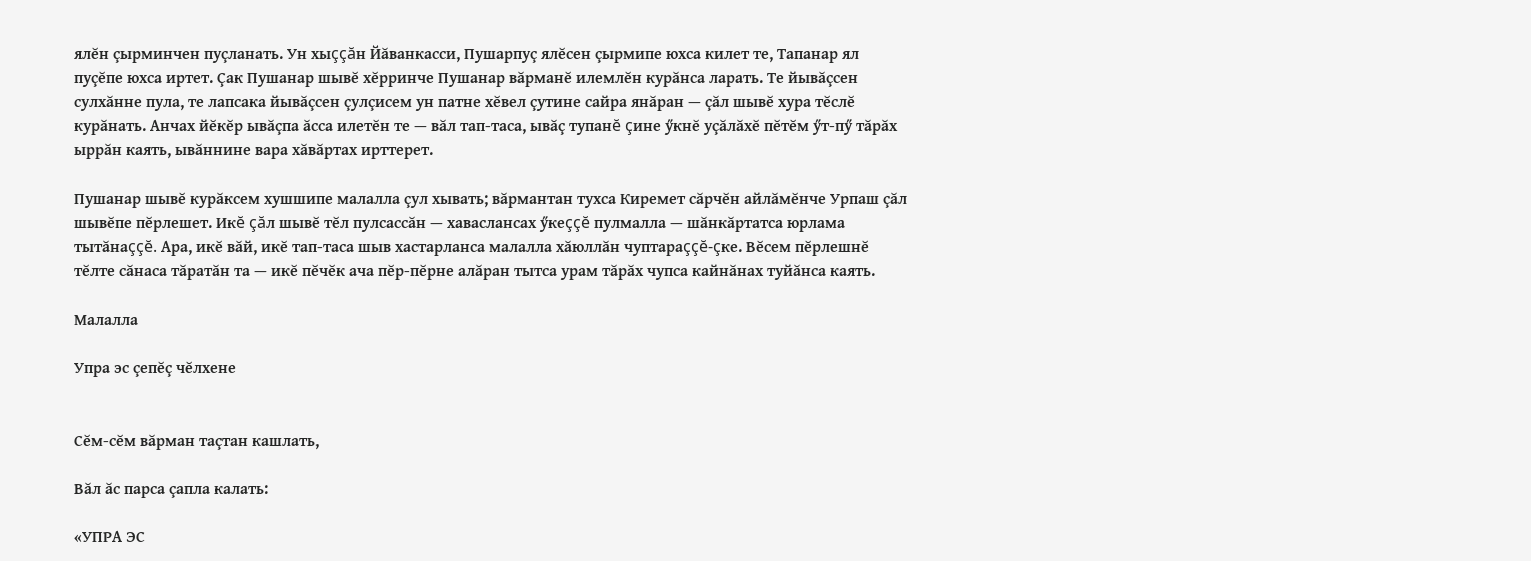ялĕн çырминчен пуçланать. Ун хыççăн Йăванкасси, Пушарпуç ялĕсен çырмипе юхса килет те, Тапанар ял пуçĕпе юхса иртет. Çак Пушанар шывĕ хĕрринче Пушанар вăрманĕ илемлĕн курăнса ларать. Те йывăçсен сулхăнне пула, те лапсака йывăçсен çулçисем ун патне хĕвел çутине сайра янăран — çăл шывĕ хура тĕслĕ курăнать. Анчах йĕкĕр ывăçпа ăсса илетĕн те — вăл тап-таса, ывăç тупанĕ çине ӳкнĕ уçăлăхĕ пĕтĕм ӳт-пӳ тăрăх ыррăн каять, ывăннине вара хăвăртах ирттерет.

Пушанар шывĕ курăксем хушшипе малалла çул хывать; вăрмантан тухса Киремет сăрчĕн айлăмĕнче Урпаш çăл шывĕпе пĕрлешет. Икĕ çăл шывĕ тĕл пулсассăн — хаваслансах ӳкеççĕ пулмалла — шăнкăртатса юрлама тытăнаççĕ. Ара, икĕ вăй, икĕ тап-таса шыв хастарланса малалла хăюллăн чуптараççĕ-çке. Вĕсем пĕрлешнĕ тĕлте сăнаса тăратăн та — икĕ пĕчĕк ача пĕр-пĕрне алăран тытса урам тăрăх чупса кайнăнах туйăнса каять.

Малалла

Упра эс çепĕç чĕлхене


Сĕм-сĕм вăрман таçтан кашлать,

Вăл ăс парса çапла калать:

«УПРА ЭС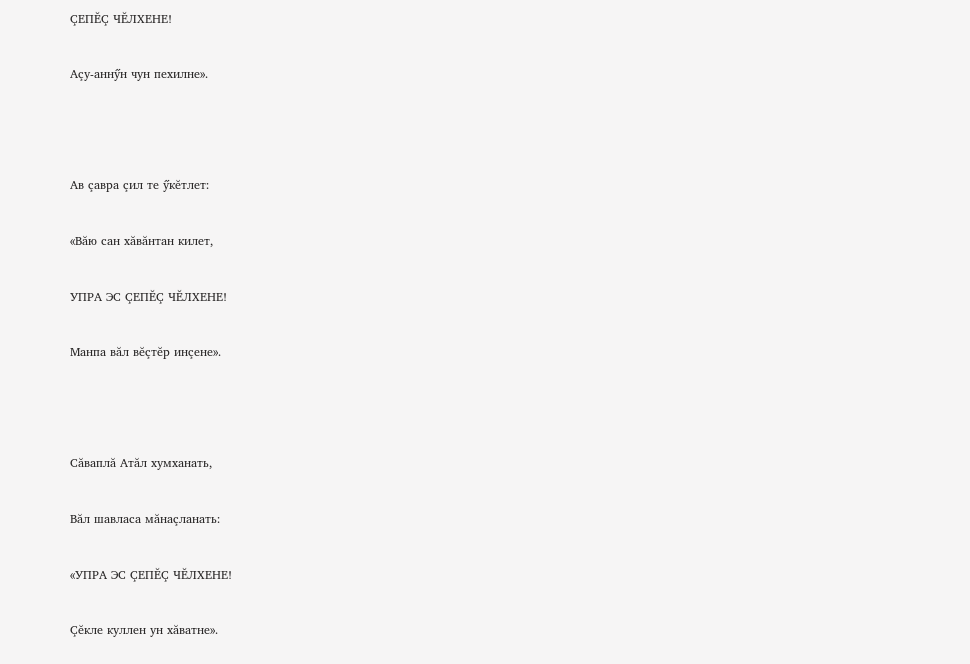ÇЕПĔÇ ЧĔЛХЕНЕ!

Аçу-аннӳн чун пехилне».



Ав çавра çил те ӳкĕтлет:

«Вăю сан хăвăнтан килет,

УПРА ЭС ÇЕПĔÇ ЧĔЛХЕНЕ!

Манпа вăл вĕçтĕр инçене».



Сăваплă Атăл хумханать,

Вăл шавласа мăнаçланать:

«УПРА ЭС ÇЕПĔÇ ЧĔЛХЕНЕ!

Çĕкле куллен ун хăватне».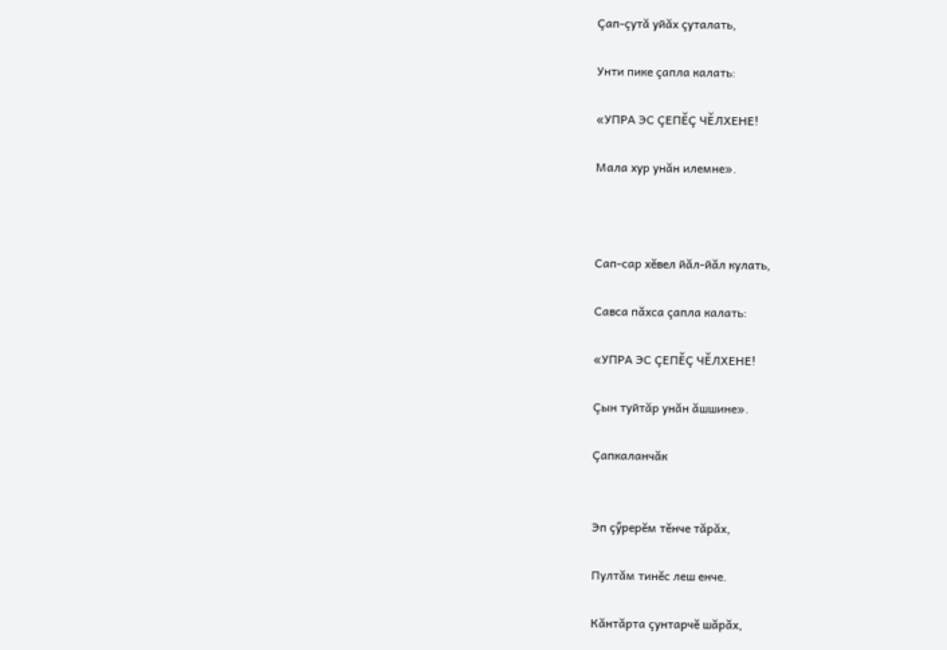Çап-çутă уйăх çуталать,

Унти пике çапла калать:

«УПРА ЭС ÇЕПĔÇ ЧĔЛХЕНЕ!

Мала хур унăн илемне».



Сап-сар хĕвел йăл-йăл кулать,

Савса пăхса çапла калать:

«УПРА ЭС ÇЕПĔÇ ЧĔЛХЕНЕ!

Çын туйтăр унăн ăшшине».

Çапкаланчăк


Эп çӳрерĕм тĕнче тăрăх,

Пултăм тинĕс леш енче.

Кăнтăрта çунтарчĕ шăрăх,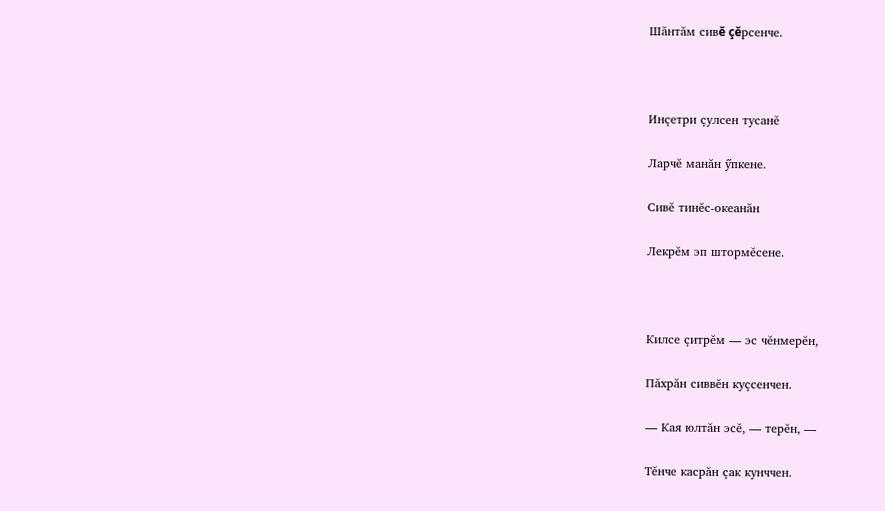Шăнтăм сивĕ çĕрсенче.



Инçетри çулсен тусанĕ

Ларчĕ манăн ӳпкене.

Сивĕ тинĕс-океанăн

Лекрĕм эп штормĕсене.



Килсе çитрĕм — эс чĕнмерĕн,

Пăхрăн сиввĕн куçсенчен.

— Кая юлтăн эсĕ, — терĕн, —

Тĕнче касрăн çак кунччен.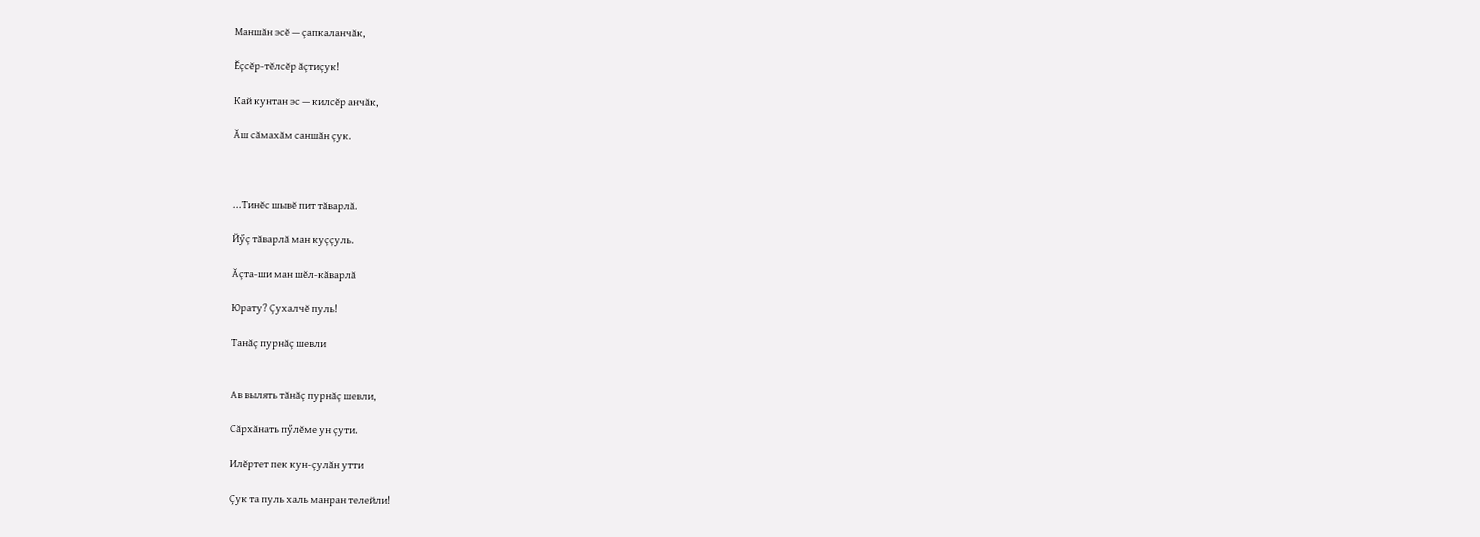Маншăн эсĕ — çапкаланчăк,

Ĕçсĕр-тĕлсĕр ăçтиçук!

Кай кунтан эс — килсĕр анчăк,

Ăш сăмахăм саншăн çук.



...Тинĕс шывĕ пит тăварлă.

Йӳç тăварлă ман куççуль.

Ăçта-ши ман шĕл-кăварлă

Юрату? Çухалчĕ пуль!

Танăç пурнăç шевли


Ав вылять тăнăç пурнăç шевли,

Сăрхăнать пӳлĕме ун çути.

Илĕртет пек кун-çулăн утти

Çук та пуль халь манран телейли!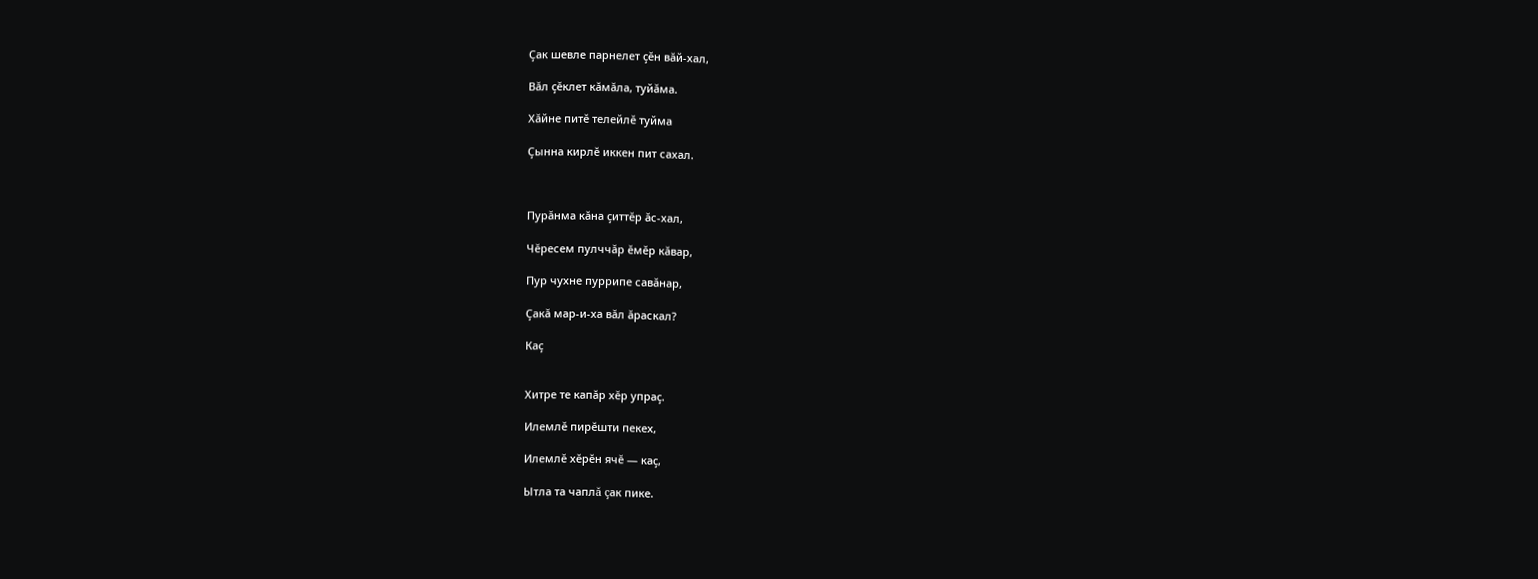Çак шевле парнелет çĕн вăй-хал,

Вăл çĕклет кăмăла, туйăма.

Хăйне питĕ телейлĕ туйма

Çынна кирлĕ иккен пит сахал.



Пурăнма кăна çиттĕр ăс-хал,

Чĕресем пулччăр ĕмĕр кăвар,

Пур чухне пуррипе савăнар,

Çакă мар-и-ха вăл ăраскал?

Каç


Хитре те капăр хĕр упраç.

Илемлĕ пирĕшти пекех,

Илемлĕ хĕрĕн ячĕ — каç,

Ытла та чаплă çак пике.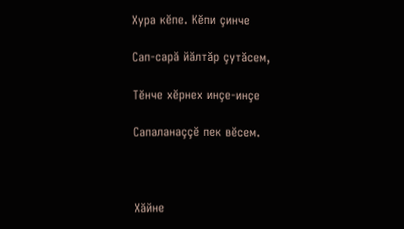Хура кĕпе. Кĕпи çинче

Сап-сарă йăлтăр çутăсем,

Тĕнче хĕрнех инçе-инçе

Сапаланаççĕ пек вĕсем.



Хăйне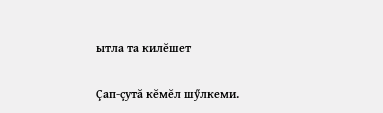ытла та килĕшет

Çап-çутă кĕмĕл шӳлкеми.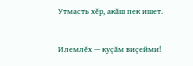Утмасть хĕр, акăш пек ишет.

Илемлĕх — куçăм виçейми!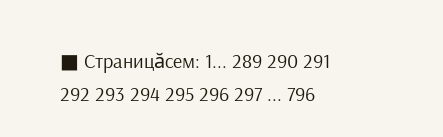■ Страницăсем: 1... 289 290 291 292 293 294 295 296 297 ... 796